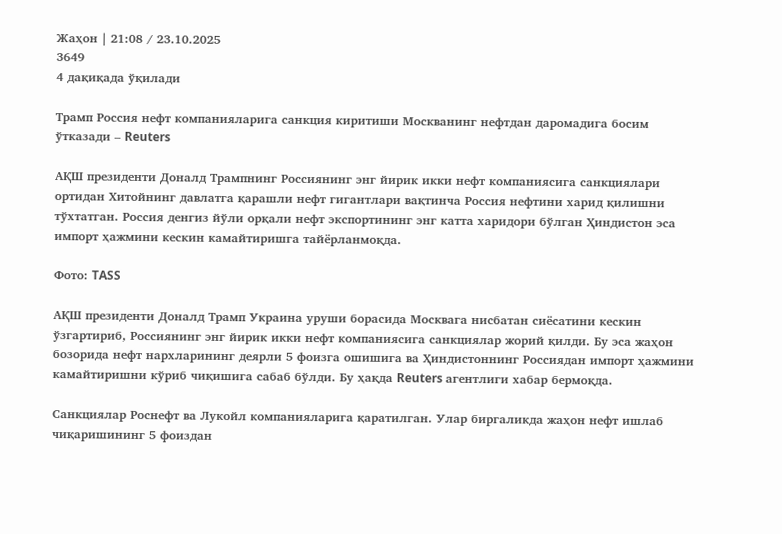Жаҳон | 21:08 / 23.10.2025
3649
4 дақиқада ўқилади

Трамп Россия нефт компанияларига санкция киритиши Москванинг нефтдан даромадига босим ўтказади – Reuters

АҚШ президенти Доналд Трампнинг Россиянинг энг йирик икки нефт компаниясига санкциялари ортидан Хитойнинг давлатга қарашли нефт гигантлари вақтинча Россия нефтини харид қилишни тўхтатган. Россия денгиз йўли орқали нефт экспортининг энг катта харидори бўлган Ҳиндистон эса импорт ҳажмини кескин камайтиришга тайёрланмоқда.

Фото: TASS

АҚШ президенти Доналд Трамп Украина уруши борасида Москвага нисбатан сиёсатини кескин ўзгартириб, Россиянинг энг йирик икки нефт компаниясига санкциялар жорий қилди. Бу эса жаҳон бозорида нефт нархларининг деярли 5 фоизга ошишига ва Ҳиндистоннинг Россиядан импорт ҳажмини камайтиришни кўриб чиқишига сабаб бўлди. Бу ҳақда Reuters агентлиги хабар бермоқда.

Санкциялар Роснефт ва Лукойл компанияларига қаратилган. Улар биргаликда жаҳон нефт ишлаб чиқаришининг 5 фоиздан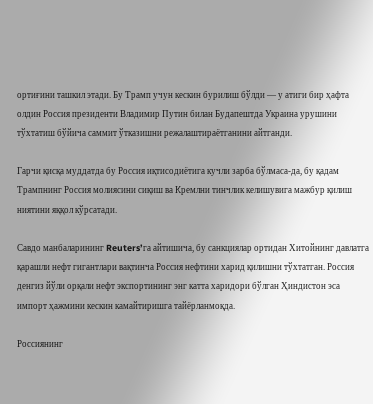ортиғини ташкил этади. Бу Трамп учун кескин бурилиш бўлди — у атиги бир ҳафта олдин Россия президенти Владимир Путин билан Будапештда Украина урушини тўхтатиш бўйича саммит ўтказишни режалаштираётганини айтганди.

Гарчи қисқа муддатда бу Россия иқтисодиётига кучли зарба бўлмаса-да, бу қадам Трампнинг Россия молиясини сиқиш ва Кремлни тинчлик келишувига мажбур қилиш ниятини яққол кўрсатади.

Савдо манбаларининг Reuters’га айтишича, бу санкциялар ортидан Хитойнинг давлатга қарашли нефт гигантлари вақтинча Россия нефтини харид қилишни тўхтатган. Россия денгиз йўли орқали нефт экспортининг энг катта харидори бўлган Ҳиндистон эса импорт ҳажмини кескин камайтиришга тайёрланмоқда.

Россиянинг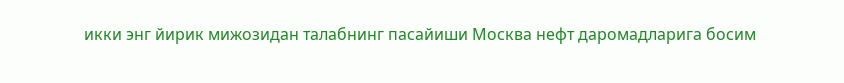икки энг йирик мижозидан талабнинг пасайиши Москва нефт даромадларига босим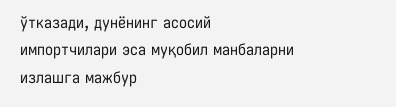ўтказади, дунёнинг асосий импортчилари эса муқобил манбаларни излашга мажбур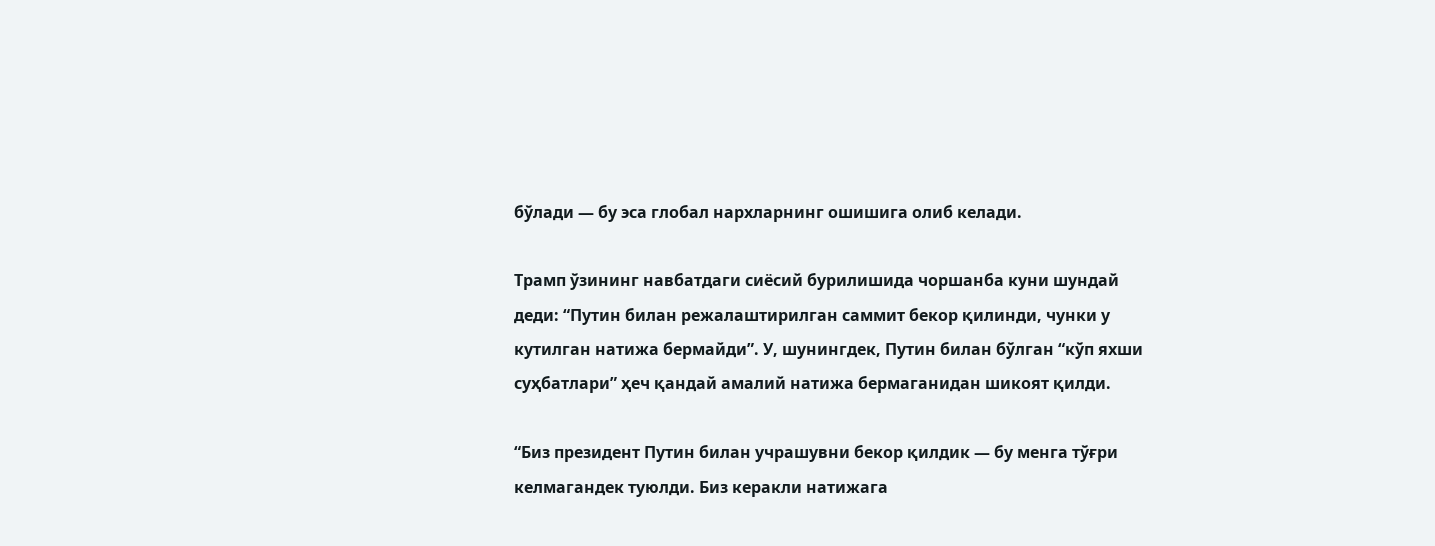бўлади — бу эса глобал нархларнинг ошишига олиб келади.

Трамп ўзининг навбатдаги сиёсий бурилишида чоршанба куни шундай деди: “Путин билан режалаштирилган саммит бекор қилинди, чунки у кутилган натижа бермайди”. У, шунингдек, Путин билан бўлган “кўп яхши суҳбатлари” ҳеч қандай амалий натижа бермаганидан шикоят қилди.

“Биз президент Путин билан учрашувни бекор қилдик — бу менга тўғри келмагандек туюлди. Биз керакли натижага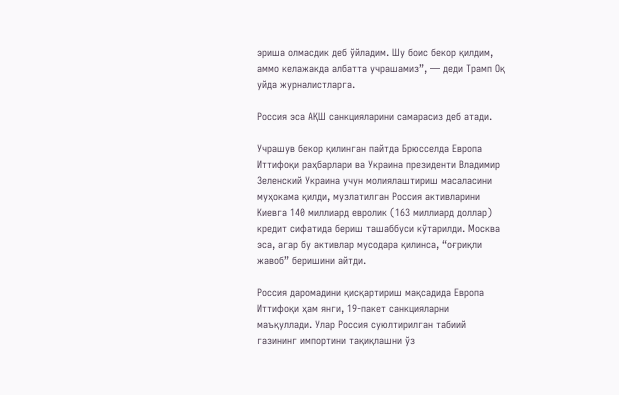эриша олмасдик деб ўйладим. Шу боис бекор қилдим, аммо келажакда албатта учрашамиз”, — деди Трамп Оқ уйда журналистларга.

Россия эса АҚШ санкцияларини самарасиз деб атади.

Учрашув бекор қилинган пайтда Брюсселда Европа Иттифоқи раҳбарлари ва Украина президенти Владимир Зеленский Украина учун молиялаштириш масаласини муҳокама қилди, музлатилган Россия активларини Киевга 140 миллиард евролик (163 миллиард доллар) кредит сифатида бериш ташаббуси кўтарилди. Москва эса, агар бу активлар мусодара қилинса, “оғриқли жавоб” беришини айтди.

Россия даромадини қисқартириш мақсадида Европа Иттифоқи ҳам янги, 19-пакет санкцияларни маъқуллади. Улар Россия суюлтирилган табиий газининг импортини тақиқлашни ўз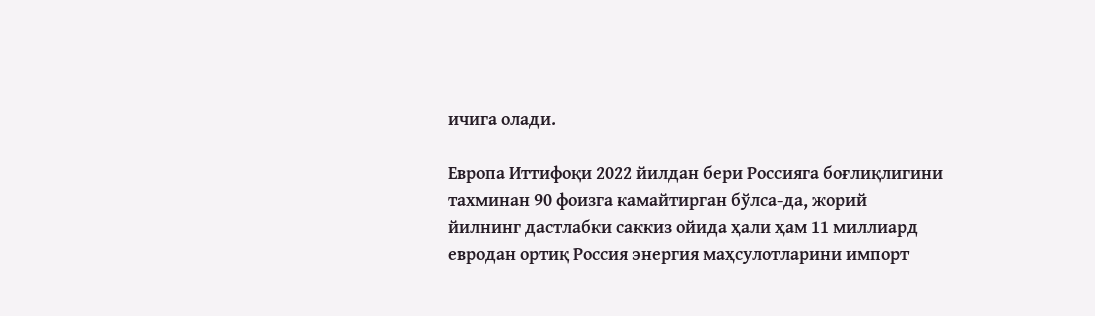ичига олади.

Европа Иттифоқи 2022 йилдан бери Россияга боғлиқлигини тахминан 90 фоизга камайтирган бўлса-да, жорий йилнинг дастлабки саккиз ойида ҳали ҳам 11 миллиард евродан ортиқ Россия энергия маҳсулотларини импорт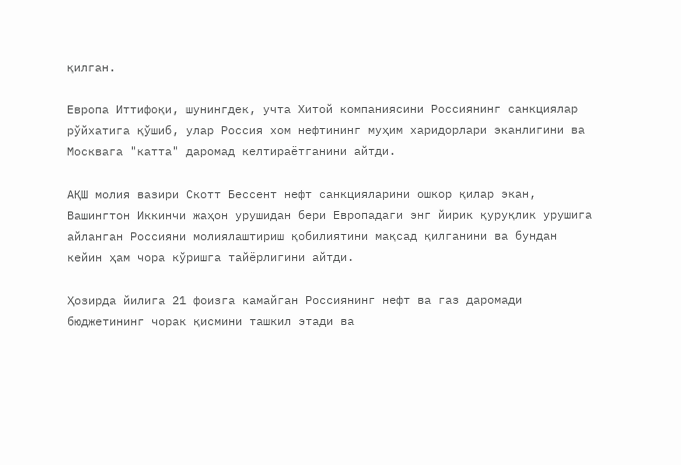қилган.

Европа Иттифоқи, шунингдек, учта Хитой компаниясини Россиянинг санкциялар рўйхатига қўшиб, улар Россия хом нефтининг муҳим харидорлари эканлигини ва Москвага "катта" даромад келтираётганини айтди.

АҚШ молия вазири Скотт Бессент нефт санкцияларини ошкор қилар экан, Вашингтон Иккинчи жаҳон урушидан бери Европадаги энг йирик қуруқлик урушига айланган Россияни молиялаштириш қобилиятини мақсад қилганини ва бундан кейин ҳам чора кўришга тайёрлигини айтди.

Ҳозирда йилига 21 фоизга камайган Россиянинг нефт ва газ даромади бюджетининг чорак қисмини ташкил этади ва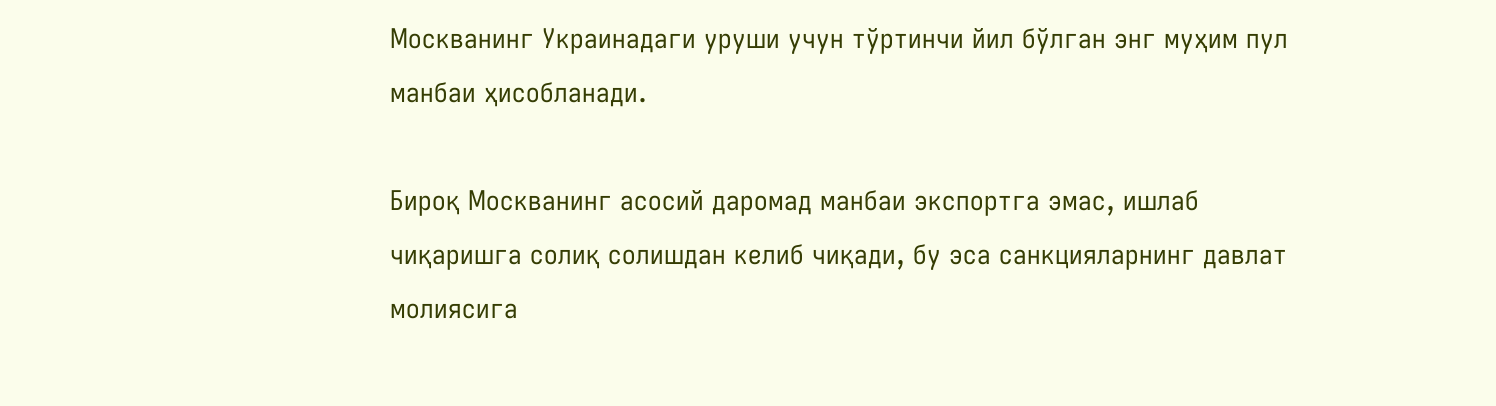Москванинг Украинадаги уруши учун тўртинчи йил бўлган энг муҳим пул манбаи ҳисобланади.

Бироқ Москванинг асосий даромад манбаи экспортга эмас, ишлаб чиқаришга солиқ солишдан келиб чиқади, бу эса санкцияларнинг давлат молиясига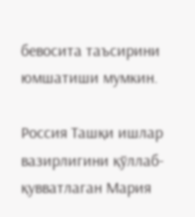бевосита таъсирини юмшатиши мумкин.

Россия Ташқи ишлар вазирлигини қўллаб-қувватлаган Мария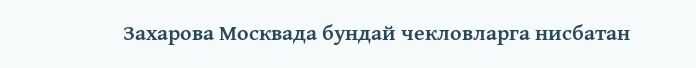Захарова Москвада бундай чекловларга нисбатан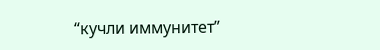“кучли иммунитет”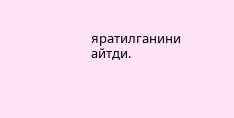яратилганини айтди.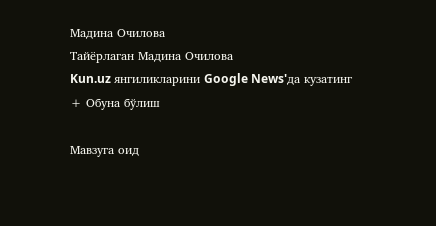Мадина Очилова
Тайёрлаган Мадина Очилова
Kun.uz янгиликларини Google News'да кузатинг
+ Обуна бўлиш

Мавзуга оид